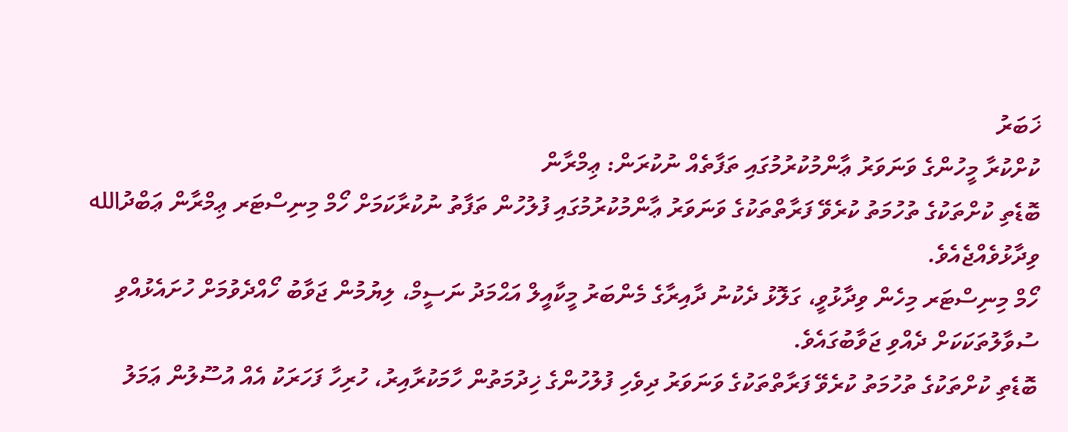ޚަބަރު
ކުށްކުރާ މީހުންގެ ވަނަވަރު ޢާންމުކުރުމުގައި ތަފާތެއް ނުކުރަން: ޢިމްރާން
ބޮޑެތި ކުށްތަކުގެ ތުހުމަތު ކުރެވޭ ފަރާތްތަކުގެ ވަނަވަރު ޢާންމުކުރުމުގައި ފުލުހުން ތަފާތު ނުކުރާކަމަށް ހޯމް މިނިސްޓަރ ޢިމްރާން ޢަބްދުالله ވިދާޅުވެއްޖެއެވެ.
ހޯމް މިނިސްޓަރ މިހެން ވިދާޅުވީ، ގަލޮޅު ދެކުނު ދާއިރާގެ މެންބަރު މީކާއީލް އަޙްމަދު ނަސީމް، ލިޔުމުން ޖަވާބު ހޯއްދެވުމަށް ހުށައެޅުއްވި ސުވާލުތަކަކަށް ދެއްވި ޖަވާބުގައެވެ.
ބޮޑެތި ކުށްތަކުގެ ތުހުމަތު ކުރެވޭ ފަރާތްތަކުގެ ވަނަވަރު ދިވެހި ފުލުހުންގެ ޚިދުމަތުން ހާމަކުރާއިރު، ހުރިހާ ފަހަރަކު އެއް އުސޫލުން ޢަމަލު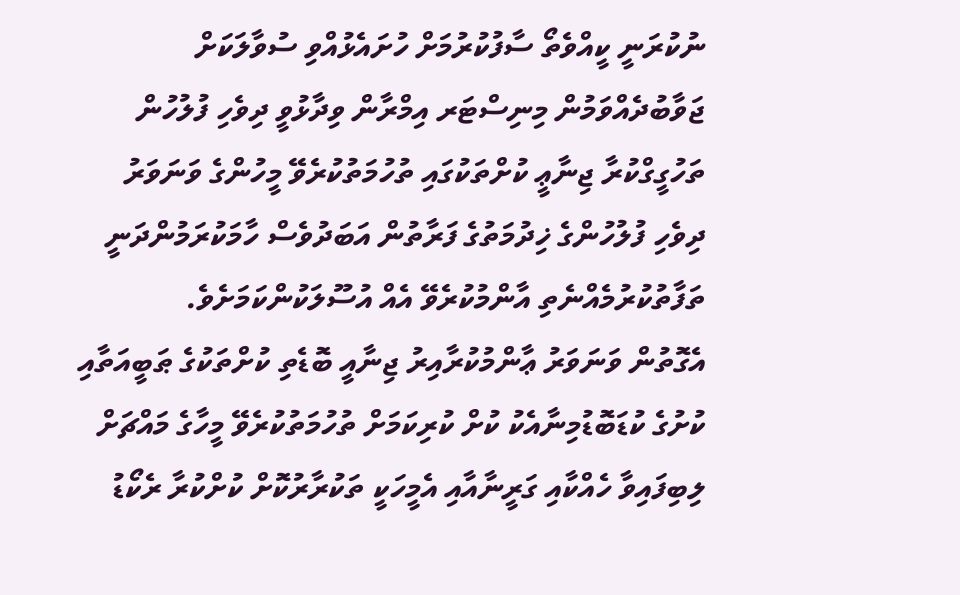ނުކުރަނީ ކީއްވެތޯ ސާފުކުރުމަށް ހުށައެޅުއްވި ސުވާލަކަށް ޖަވާބުދެއްވަމުން މިނިސްޓަރ އިމްރާން ވިދާޅުވީ ދިވެހި ފުލުހުން ތަހުގީގްކުރާ ޖިނާޢީ ކުށްތަކުގައި ތުހުމަތުކުރެވޭ މީހުންގެ ވަނަވަރު ދިވެހި ފުލުހުންގެ ޚިދުމަތުގެ ފަރާތުން އަބަދުވެސް ހާމަކުރަމުންދަނީ ތަފާތުކުރުމެއްނެތި އާންމުކުރެވޭ އެއް އުސޫލަކުންކަމަށެވެ.
އެގޮތުން ވަނަވަރު ޢާންމުކުރާއިރު ޖިނާއީ ބޮޑެތި ކުށްތަކުގެ ޠަބީއަތާއި ކުށުގެ ކުޑަބޮޑުމިނާއެކު ކުށް ކުރިކަމަށް ތުހުމަތުކުރެވޭ މީހާގެ މައްޗަށް ލިބިފައިވާ ހެއްކާއި ގަރީނާއާއި އެމީހަކީ ތަކުރާރުކޮށް ކުށްކުރާ ރެކޯޑު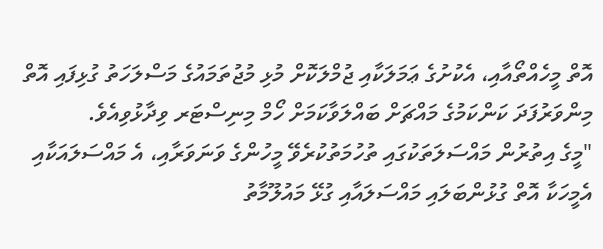އޮތް މީހެއްތޯއާއި، އެކުށުގެ ޢަމަލަކާއި ޖުމްލަކޮށް މުޅި މުޖުތަމައުގެ މަސްލަހަތު ގުޅިފައި އޮތް މިންވަރުފަދަ ކަންކަމުގެ މައްޗަށް ބައްލަވާކަމަށް ހޯމް މިނިސްޓަރ ވިދާޅުވިއެވެ.
"މީގެ އިތުރުން މައްސަލަތަކުގައި ތުހުމަތުކުރެވޭ މީހުންގެ ވަނަވަރާއި، އެ މައްސަލައަކާއި އެމީހަކާ އޮތް ގުޅުންބަލައި މައްސަލައާއި ގުޅޭ މައުލޫމާތު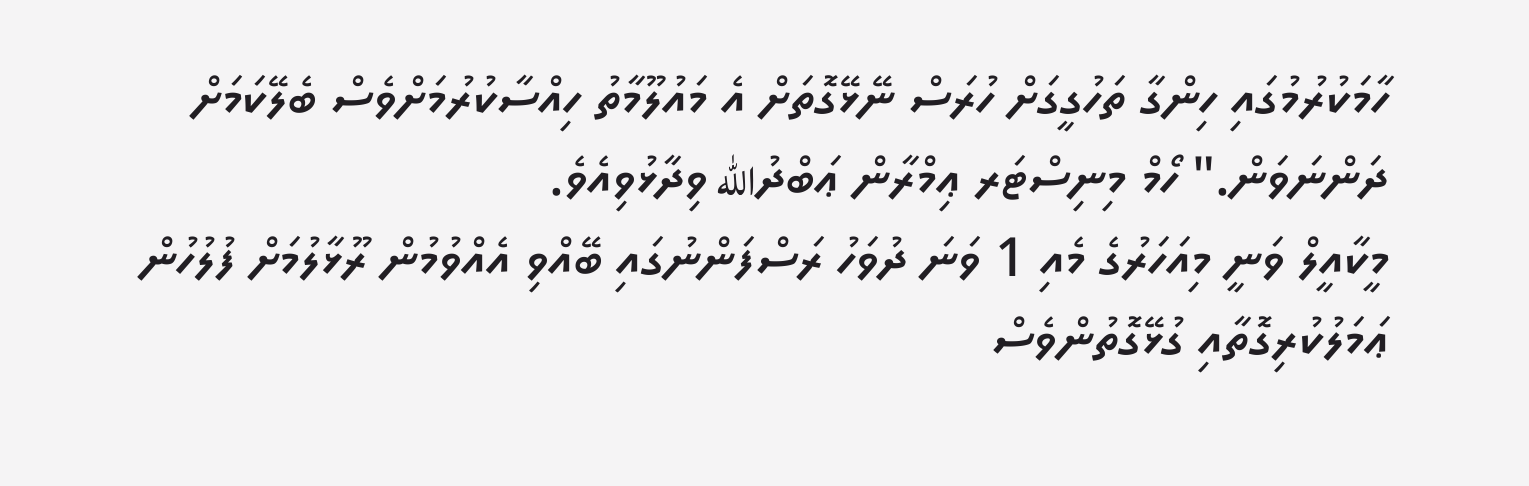ހާމަކުރުމުގައި ހިންގާ ތަހުގީގަށް ހުރަސް ނޭޅޭގޮތަށް އެ މައުލޫމާތު ހިއްސާކުރުމަށްވެސް ބެލޭކަމަށް ދަންނަވަން." ހޯމް މިނިސްޓަރ ޢިމްރާން ޢަބްދުالله ވިދާޅުވިއެވެ.
މީކާއީލް ވަނީ މިއަހަރުގެ މެއި 1 ވަނަ ދުވަހު ރަސްފަންނުގައި ބޭއްވި އެއްވުމުން ރޫޅާލުމަށް ފުލުހުން ޢަމަލުކުރިގޮތާއި ގުޅޭގޮތުންވެސް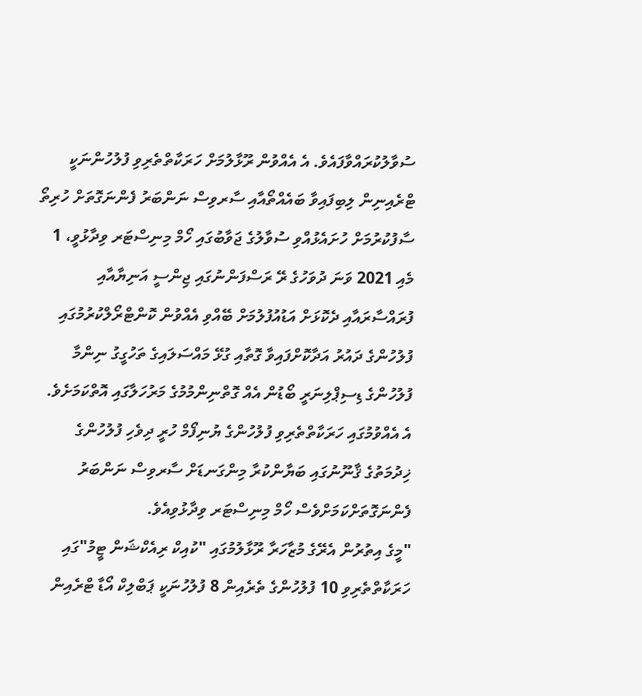ސުވާލުކުރައްވާފައެވެ. އެ އެއްވުން ރޫޅާލުމަށް ހަރަކާތްތެރިވި ފުލުހުންނަކީ ޓްރެއިނިން ލިބިފައިވާ ބައެއްތޯއާއި ސާރވިސް ނަންބަރު ފެންނަގޮތަށް ހުރިތޯ ސާފުކުރުމަށް ހުށައެޅުއްވި ސުވާލުގެ ޖަވާބުގައި ހޯމް މިނިސްޓަރ ވިދާޅުވީ، 1 މެއި 2021 ވަނަ ދުވަހުގެ ރޭ ރަސްފަންނުގައި ޖިންސީ އަނިޔާއާއި ފުރައްސާރައާއި ދެކޮޅަށް އަޑުއުފުލުމަށް ބޭއްވި އެއްވުން ކޮންޓްރޯލްކުރުމުގައި ފުލުހުންގެ ދައުރު އަދާކޮށްފައިވާ ގޮތާއި ގުޅޭ މައްސަލައިގެ ތަހުގީގު ނިންމާ ފުލުހުންގެ ޑިސިޕްލިނަރީ ބޯޑުން އެއް ގޮތްނިންމުމުގެ މަރުހަލާގައި އޮތްކަމަށެވެ. އެ އެއްވުމުގައި ހަރަކާތްތެރިވި ފުލުހުންގެ ޔުނިފޯމް ހުރީ ދިވެހި ފުލުހުންގެ ޚިދުމަތުގެ ޤާނޫނުގައި ބަޔާންކުރާ މިންގަނޑަށް ސާރވިސް ނަންބަރު ފެންނަގޮތަށްކަމަށްވެސް ހޯމް މިނިސްޓަރ ވިދާޅުވިއެވެ.
"މީގެ އިތުރުން އެރޭގެ މުޒާހަރާ ރޫޅާލުމުގައި "ކުއިކް ރިއެކްޝަން ޓީމު"ގައި ހަރަކާތްތެރިވި 10 ފުލުހުންގެ ތެރެއިން 8 ފުލުހުނަކީ ޕަބްލިކް އޯޑާ ޓްރެއިން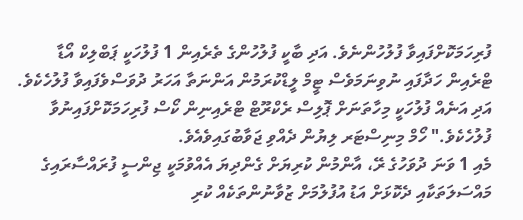ފުރިހަމަކޮށްފައިވާ ފުލުހުންނެވެ. އަދި ބާކީ ފުލުހުންގެ ތެރެއިން 1 ފުލުހަކީ ޕަބްލިކް އޯޑާ ޓްރެއިން ހަދާފައި ނުވިނަމަވެސް ޓީމް ލީޑްކުރަމުން އަންނަތާ އަހަރު ދުވަސްވެފައިވާ ފުލުހެކެވެ. އަދި އަނެއް ފުލުހަކީ މިހާތަނަށް ޕޮލިސް ރެކްރޫޓް ޓްރެއިނިން ކޯސް ފުރިހަމަކޮށްފައިނުވާ ފުލުހެކެވެ." ހޯމް މިނިސްޓަރ ލިޔުން ދެއްވި ޖަވާބުގައިވެއެވެ.
މެއި 1 ވަނަ ދުވަހުގެ ރޭ، އާންމުން ކުރިޔަށް ގެންދިޔަ އެއްވުމަކީ ޖިންސީ ފުރައްސާރައިގެ މައްސަލަތަކާއި ދެކޮޅަށް އަޑު އުފުލުމަށް ޒުވާނުންތަކެއް ކުރި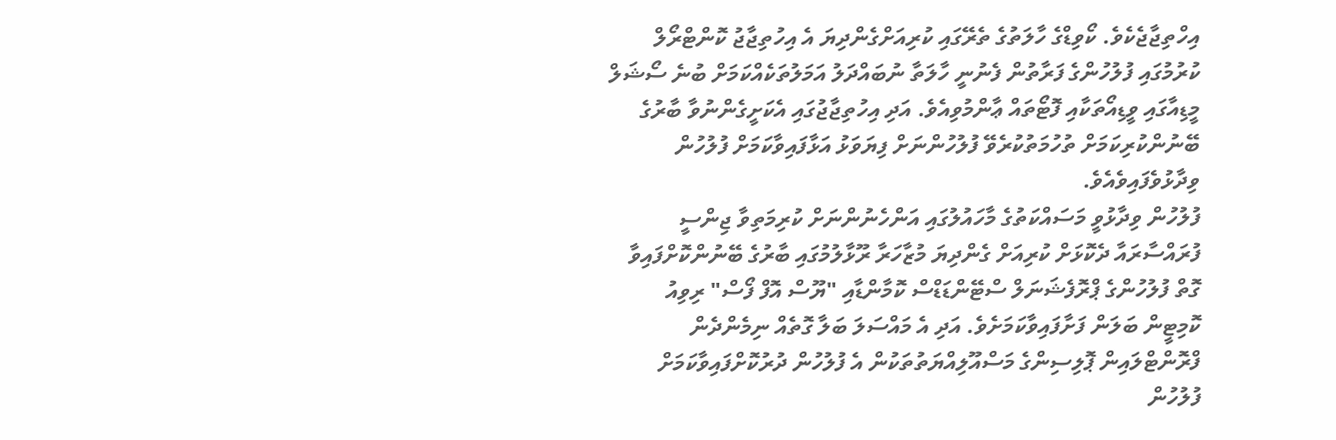އިހްތިޖާޖެކެވެ. ކޯވިޑްގެ ހާލަތުގެ ތެރޭގައި ކުރިއަށްގެންދިޔަ އެ އިހުތިޖާޖު ކޮންޓްރޯލް ކުރުމުގައި ފުލުހުންގެ ފަރާތުން ފެނުނީ ހާލަތާ ނުބައްދަލު އަމަލުތަކެއްކަމަށް ބުނެ ސޯޝަލް މީޑިއާގައި ވީޑިއޯތަކާއި ފޮޓޯތައް ޢާންމުވިއެވެ. އަދި އިހުތިޖާޖުގައި އެކަށީގެންނުވާ ބާރުގެ ބޭނުންކުރިކަމަށް ތުހުމަތުކުރެވޭ ފުލުހުންނަށް ފިޔަވަޅު އަޅާފައިވާކަމަށް ފުލުހުން ވިދާޅުވެފައިވެއެވެ.
ފުލުހުން ވިދާޅުވީ މަސައްކަތުގެ މާހައުލުގައި އަންހެނުންނަށް ކުރިމަތިވާ ޖިންސީ ފުރައްސާރައާ ދެކޮޅަށް ކުރިއަށް ގެންދިޔަ މުޒާހަރާ ރޫޅާލުމުގައި ބާރުގެ ބޭނުންކޮށްފައިވާ ގޮތް ފުލުހުންގެ ޕްރޮފެޝަނަލް ސްޓޭންޑަޑްސް ކޮމާންޑާއި "ޔޫސް އޮފް ފޯސް" ރިވިއު ކޮމިޓީން ބަލަން ފަށާފައިވާކަމަށެވެ. އަދި އެ މައްސަލަ ބަލާ ގޮތެއް ނިމެންދެން ފްރޮންޓްލައިން ޕޮލިސިންގެ މަސްއޫލިއްޔަތުތަކުން އެ ފުލުހުން ދުރުކޮށްފައިވާކަމަށް ފުލުހުން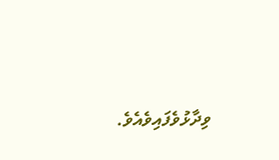ވިދާޅުވެފައިވެއެވެ.